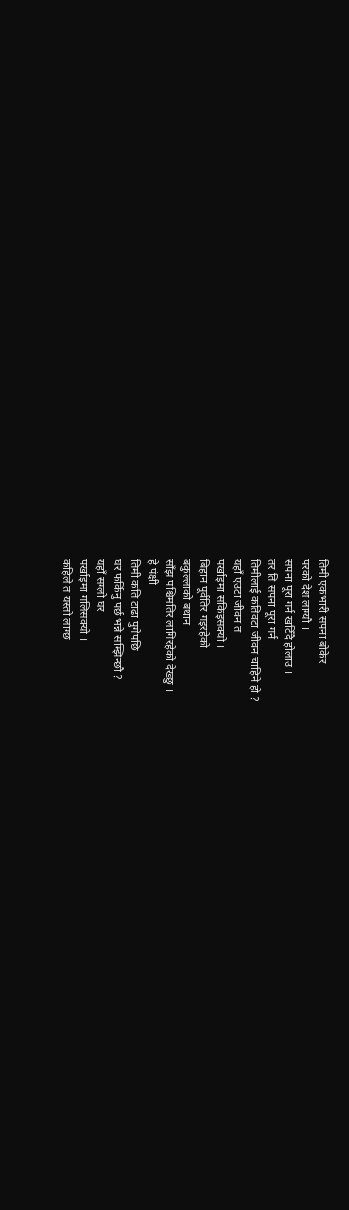तिमी एकभारी सपना बोकेर
परको देश लाग्यौ ।
सपना पूरा गर्न खटिँदै होलाउ ।
तर ति सपना पूरा गर्न
तिमीलाई कतिवटा जीवन चाहिने हो ?
यहाँ एउटा जीवन त
पर्खाइमा सकिइसक्यो ।
बिहान पूर्वतिर गइरहेको
बकुल्लाको बथान
साँझ पश्चिमतिर लागिरहेको देख्छु ।
हे पंक्षी
तिमी कति टाढा पुगेपछि
घर फर्किनु पर्छ भन्ने सम्झिन्छौ ?
यहाँ सग्लो घर
पर्खाइमा गलिसक्यो ।
कहिले त यस्तो लाग्छ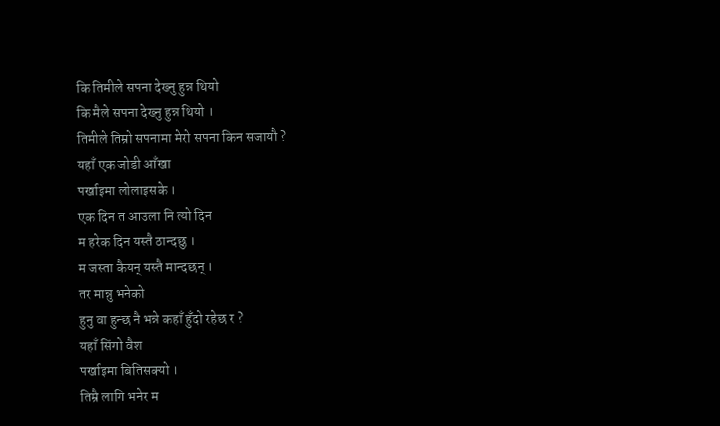कि तिमीले सपना देख्नु हुन्न थियो
कि मैले सपना देख्नु हुन्न थियो ।
तिमीले तिम्रो सपनामा मेरो सपना किन सजायौ ?
यहाँ एक जोडी आँखा
पर्खाइमा लोलाइसके ।
एक दिन त आउला नि त्यो दिन
म हरेक दिन यस्तै ठान्दछु ।
म जस्ता कैयन् यस्तै मान्दछन् ।
तर मान्नु भनेको
हुनु वा हुन्छ नै भन्ने कहाँ हुँदो रहेछ र ?
यहाँ सिंगो वैश
पर्खाइमा बितिसक्यो ।
तिम्रै लागि भनेर म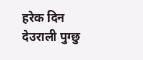हरेक दिन देउराली पुग्छु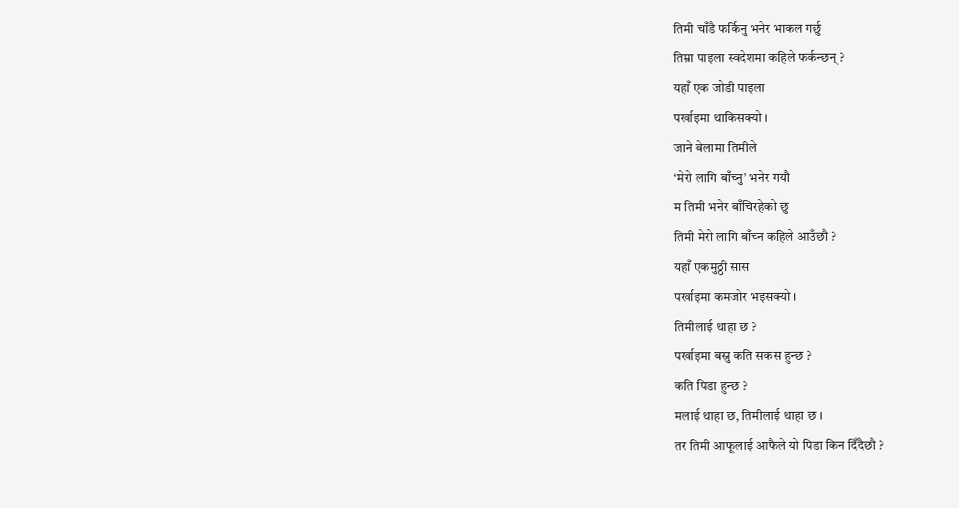तिमी चाँडै फर्किनु भनेर भाकल गर्छु
तिम्रा पाइला स्वदेशमा कहिले फर्कन्छन् ?
यहाँ एक जोडी पाइला
पर्खाइमा थाकिसक्यो ।
जाने बेलामा तिमीले
‘मेरो लागि बाँच्नु’ भनेर गयौ
म तिमी भनेर बाँचिरहेको छु
तिमी मेरो लागि बाँच्न कहिले आउँछौ ?
यहाँ एकमुठ्ठी सास
पर्खाइमा कमजोर भइसक्यो ।
तिमीलाई थाहा छ ?
पर्खाइमा बस्नु कति सकस हुन्छ ?
कति पिडा हुन्छ ?
मलाई थाहा छ, तिमीलाई थाहा छ ।
तर तिमी आफूलाई आफैले यो पिडा किन दिँदैछौ ?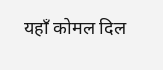यहाँ कोमल दिल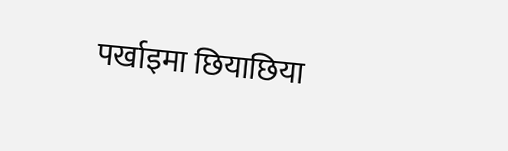पर्खाइमा छियाछिया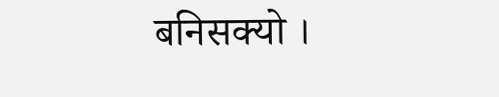बनिसक्यो ।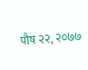पौष २२, २०७७